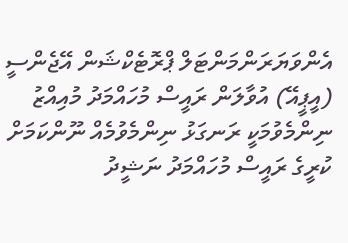އެންވަޔަރަންމަންޓަލް ޕްރޮޓެކްޝަން އޭޖެންސީ (އީޕީއޭ) އުވާލަން ރައީސް މުހައްމަދު މުއިއްޒު ނިންމެވުމަކީ ރަނގަޅު ނިންމެވުމެއް ނޫންކަމަށް ކުރީގެ ރައީސް މުހައްމަދު ނަޝީދު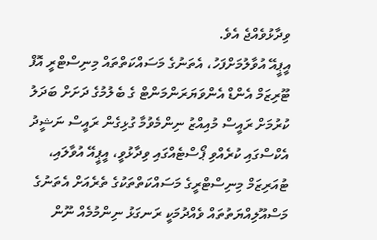ވިދާޅުވެއްޖެ އެވެ.
އީޕީއޭ އުވާލުމަށްފަހު، އެތަނުގެ މަސައްކަތްތައް މިނިސްޓްރީ އޮފް ޓޫރިޒަމް އެންޑް އެންވަޔަރަންމަންޓް ގެ ބެލުމުގެ ދަށަށް ބަދަލު ކުރުމަށް ރައީސް މުއިއްޒު ނިންމެވުމާ ގުޅިގެން ރައީސް ނަޝީދު އެކްސްގައި ކުރެއްވި ޕޯސްޓެއްގައި ވިދާޅުވީ، އީޕީއޭ އުވާލައި، ޓުއަރިޒަމް މިނިސްޓްރީގެ މަސައްކަތްތަކުގެ ތެރެއަށް އެތަނުގެ މަސްއޫލިއްޔަތުތައް ވެއްދުމަކީ ރަނގަޅު ނިންމުމެއް ނޫން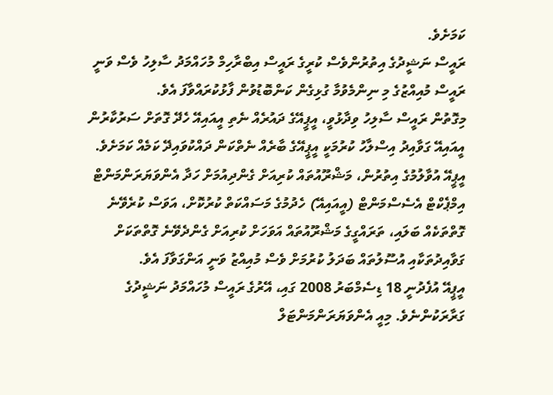ކަމަށެވެ.
ރައީސް ނަޝީދުގެ އިތުރުންވެސް ކުރީގެ ރައީސް އިބްރާހިމް މުހައްމަދު ސާލިހު ވެސް ވަނީ ރައީސް މުއިއްޒުގެ މި ނިންމެވުމާ ގުޅިގެން ކަންބޮޑުވުން ފާޅުކުރައްވާފަ އެވެ.
މިގޮތުން ރައީސް ސާލިހު ވިދާޅުވީ، އީޕީއޭގެ ދައުރެއް ނެތި އީއައިއޭ ހެދޭ ގޮތަށް ސަރުކާރުން އީއައިއޭ ގަވާއިދު އިސްލާހު ކުރުމަކީ އީޕީއޭގެ ބާރެއް ނެތްކަން ދައްކުވައިދޭ ކަމެއް ކަމަށެވެ.
އީޕީއޭ އުވާލުމުގެ އިތުރުން، މަޝްރޫއުތައް ކުރިއަށް ގެންދިއުމަށް ހަދާ އެންވަޔަރަންމަންޓް އިމްޕެކްޓް އެސެސްމަންޓް (އީއައިއޭ) ހެދުމުގެ މަސައްކަތް ކުރުކޮށް، އަވަސް ކުރެވޭނެ ގޮތްތަކެއް ބަލައި، ތަރައްގީގެ މަޝްރޫއުތައް އަވަހަށް ކުރިއަށް ގެންދެވޭނެ ގޮތްތަކަށް ގަވާއިދުތަކާއި އުސޫލުތައް ބަދަލު ކުރުމަށް ވެސް މުއިއްޒު ވަނީ އަންގަވާފަ އެވެ.
އީޕީއޭ އުފެދުނީ 18 ޑިސެމްބަރު 2008 ގައި، އޭރުގެ ރައީސް މުހައްމަދު ނަޝީދުގެ ގަރާރަކުންނެވެ. މިއީ އެންވަޔަރަންމަންޓަލް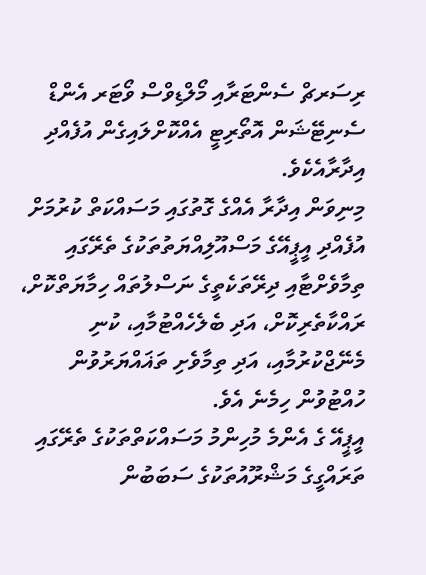ރިސަރޗް ސެންޓަރާއި މޯލްޑިވްސް ވޯޓަރ އެންޑް ސެނިޓޭޝަން އޮތޯރިޓީ އެއްކޮށްލައިގެން އުފެއްދި އިދާރާއެކެވެ.
މިނިވަން އިދާރާ އެއްގެ ގޮތުގައި މަސައްކަތް ކުރުމަށް އުފެއްދި އީޕީއޭގެ މަސްއޫލިއްޔަތުތަކުގެ ތެރޭގައި ތިމާވެށްޓާއި ދިރޭތަކެތީގެ ނަސްލުތައް ހިމާޔަތްކޮށް، ރައްކާތެރިކޮށް، އަދި ބެލެހެއްޓުމާއި، ކުނި މެނޭޖްކުރުމާއި، އަދި ތިމާވެށި ތަޣައްޔަރުވުން ހުއްޓުވުން ހިމެނެ އެވެ.
އީޕީއޭ ގެ އެންމެ މުހިންމު މަސައްކަތްތަކުގެ ތެރޭގައި ތަރައްގީގެ މަޝްރޫއުތަކުގެ ސަބަބުން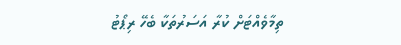ތިމާވެއްޓަށް ކުރާ އަސަރުތަކާ ބެހޭ ރިޕޯޓު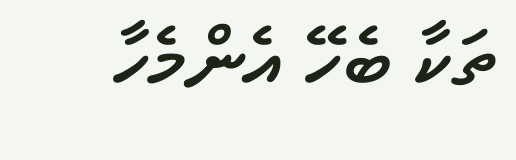ތަކާ ބެހޭ އެންމެހާ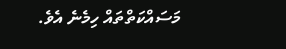މަސައްކަތްތައް ހިމެނެ އެވެ.